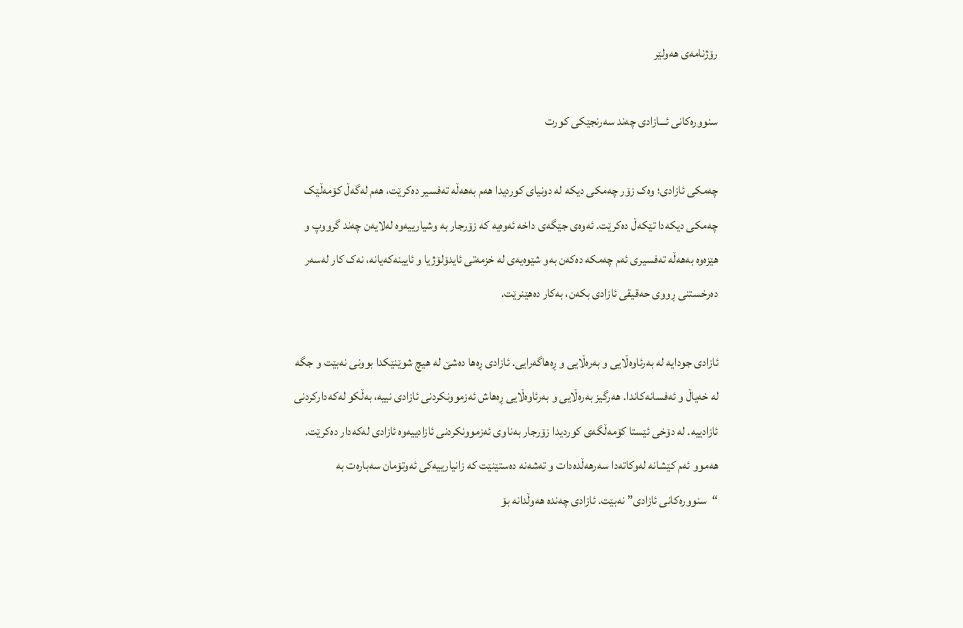رۆژنامەی ھەولێر

سنوورەکانی ئـــازادی چەند سەرنجێکی کورت

چەمکی ئازادی؛ وەک زۆر چەمکی دیکە لە دونیای کوردیدا هەم بەهەڵە تەفسیر دەکرێت، هەم لەگەڵ کۆمەڵێک چەمکی دیکەدا تێکەڵ دەکرێت. ئەوەی جێگەی داخە ئەوەیە کە زۆرجار بە وشیارییەوە لەلایەن چەند گرووپ و هێزەوە بەهەڵە تەفسیری ئەم چەمکە دەکەن بەو شێوەیەی لە خزمەتی ئایدۆلۆژیا و ئایینەکەیانە، نەک کار لەسەر دەرخستنی ڕووی حەقیقی ئازادی بکەن، بەکار دەهێنرێت.

ئازادی جودایە لە بەرئاوەڵایی و بەرەڵایی و ڕەهاگەرایی. ئازادی ڕەها دەشێ لە هیچ شوێنێکدا بوونی نەبێت و جگە لە خەیاڵ و ئەفسانەکاندا. هەرگیز بەرەڵایی و بەرئاوەڵایی ڕەهاش ئەزموونکردنی ئازادی نییە، بەڵکو لەکەدارکردنی ئازادییە. لە دۆخی ئێستا کۆمەڵگەی کوردیدا زۆرجار بەناوی ئەزموونکردنی ئازادییەوە ئازادی لەکەدار دەکرێت. هەموو ئەم کێشانە لەوکاتەدا سەرهەڵدەدات و تەشەنە دەستێنێت کە زانیارییەکی ئەوتۆمان سەبارەت بە “سنوورەکانی ئازادی” نەبێت. ئازادی چەندە هەوڵدانە بۆ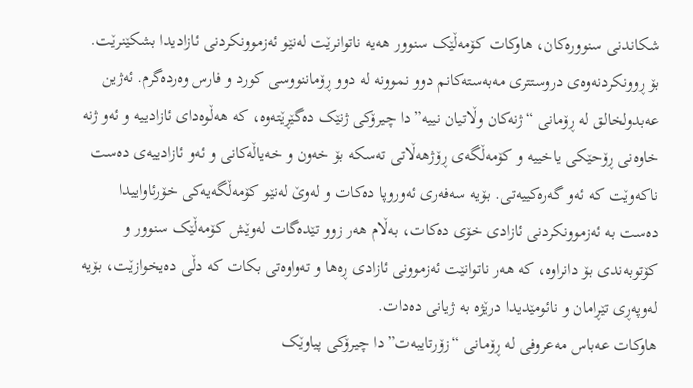شکاندنی سنوورەکان، هاوکات کۆمەڵێک سنوور هەیە ناتوانرێت لەنێو ئەزموونکردنی ئازادیدا بشکێنرێت.
بۆ ڕوونکردنەوەی دروستتری مەبەستەکانم دوو نموونە لە دوو ڕۆماننووسی کورد و فارس وەردەگرم. ئەژین عەبدولخالق لە ڕۆمانی “ژنەکان وڵاتیان نییە”دا چیرۆکی ژنێک دەگێڕێتەوە، کە هەڵوەدای ئازادییە و ئەو ژنە خاوەنی ڕۆحێکی یاخییە و کۆمەڵگەی ڕۆژهەڵاتی تەسکە بۆ خەون و خەیاڵەکانی و ئەو ئازادییەی دەست ناکەوێت کە ئەو گەرەکییەتی. بۆیە سەفەری ئەوروپا دەکات و لەوێ لەنێو کۆمەڵگەیەکی خۆرئاواییدا دەست بە ئەزموونکردنی ئازادی خۆی دەکات، بەڵام هەر زوو تێدەگات لەوێش کۆمەڵێک سنوور و کۆتوبەندی بۆ دانراوە، کە هەر ناتوانێت ئەزموونی ئازادی ڕەها و تەواوەتی بکات کە دڵی دەیخوازێت، بۆیە لەوپەڕی تێڕامان و نائومێدیدا درێژە بە ژیانی دەدات.
هاوکات عەباس مەعروفی لە ڕۆمانی “زۆرتایبەت”دا چیرۆکی پیاوێک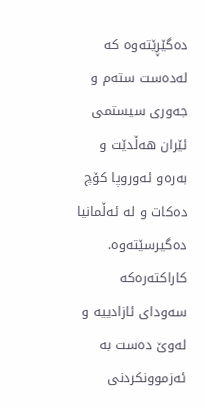دەگێڕێتەوە کە لەدەست ستەم و جەوری سیستمی ئێران هەڵدێت و بەرەو ئەوروپا کۆچ دەکات و لە ئەڵمانیا دەگیرسێتەوە. کاراکتەرەکە سەودای ئازادییە و لەوێ دەست بە ئەزموونکردنی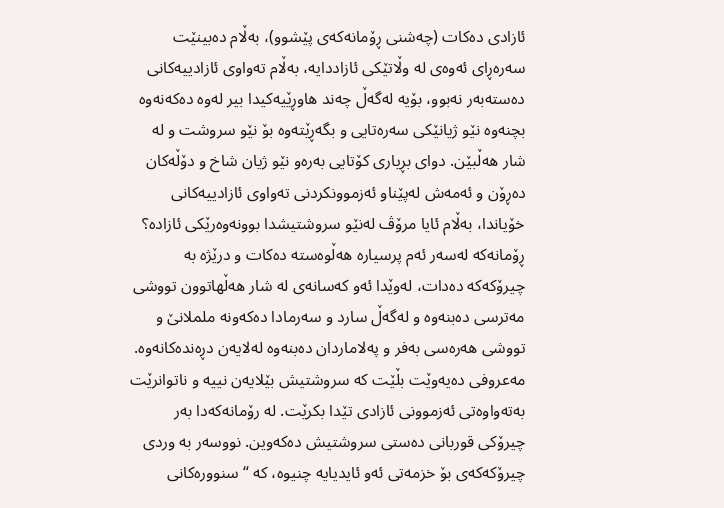ئازادی دەکات (چەشنی ڕۆمانەکەی پێشوو)، بەڵام دەبینێت سەرەڕای ئەوەی لە وڵاتێکی ئازاددایە، بەڵام تەواوی ئازادییەکانی دەستەبەر نەبوو، بۆیە لەگەڵ چەند هاوڕێیەکیدا بیر لەوە دەکەنەوە بچنەوە نێو ژیانێکی سەرەتایی و بگەڕێتەوە بۆ نێو سروشت و لە شار هەڵبێن. دوای بڕیاری کۆتایی بەرەو نێو ژیان شاخ و دۆڵەکان دەڕۆن و ئەمەش لەپێناو ئەزموونکردنی تەواوی ئازادییەکانی خۆیاندا، بەڵام ئایا مرۆڤ لەنێو سروشتیشدا بوونەوەرێکی ئازادە؟
ڕۆمانەکە لەسەر ئەم پرسیارە هەڵوەستە دەکات و درێژە بە چیرۆکەکە دەدات، لەوێدا ئەو کەسانەی لە شار هەڵهاتوون تووشی مەترسی دەبنەوە و لەگەڵ سارد و سەرمادا دەکەونە ململانێ و تووشی هەرەسی بەفر و پەلاماردان دەبنەوە لەلایەن دڕەندەکانەوە. مەعروفی دەیەوێت بڵێت کە سروشتیش بێلایەن نییە و ناتوانرێت بەتەواوەتی ئەزموونی ئازادی تێدا بکرێت. لە رۆمانەکەدا بەر چیرۆکی قوربانی دەستی سروشتیش دەکەوین. نووسەر بە وردی چیرۆکەکەی بۆ خزمەتی ئەو ئایدیایە چنیوە، کە “سنوورەکانی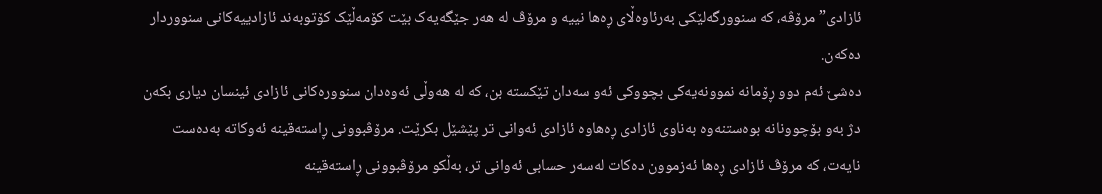ئازادی” مرۆڤە، کە سنوورگەلێکی بەرئاوەڵای ڕەها نییە و مرۆڤ لە هەر جێگەیەک بێت کۆمەڵێک کۆتوبەند ئازادییەکانی سنووردار دەکەن.
دەشێ ئەم دوو ڕۆمانە نموونەیەکی بچووکی ئەو سەدان تێکستە بن، کە لە هەوڵی ئەوەدان سنوورەکانی ئازادی ئینسان دیاری بکەن دژ بەو بۆچوونانە بوەستنەوە بەناوی ئازادی ڕەهاوە ئازادی ئەوانی تر پێشێل بکرێت. مرۆڤبوونی ڕاستەقینە ئەوکاتە بەدەست نایەت، کە مرۆڤ ئازادی ڕەها ئەزموون دەکات لەسەر حسابی ئەوانی تر، بەڵکو مرۆڤبوونی ڕاستەقینە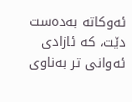ئەوکاتە بەدەست دێت، کە ئازادی ئەوانی تر بەناوی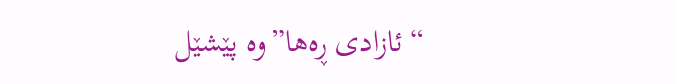“ئازادی ڕەها”وە پێشێل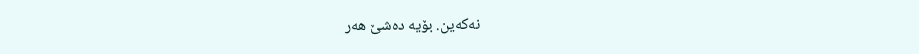نەکەین. بۆیە دەشێ هەر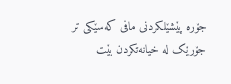جۆرە پێشێلکردنی مافی کەسێکی تر جۆرێک لە خیانەتکردن بێت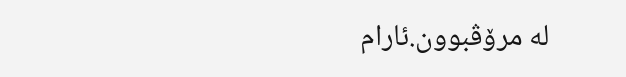لە مرۆڤبوون.ئارام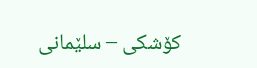كۆشكی – سلێمانی